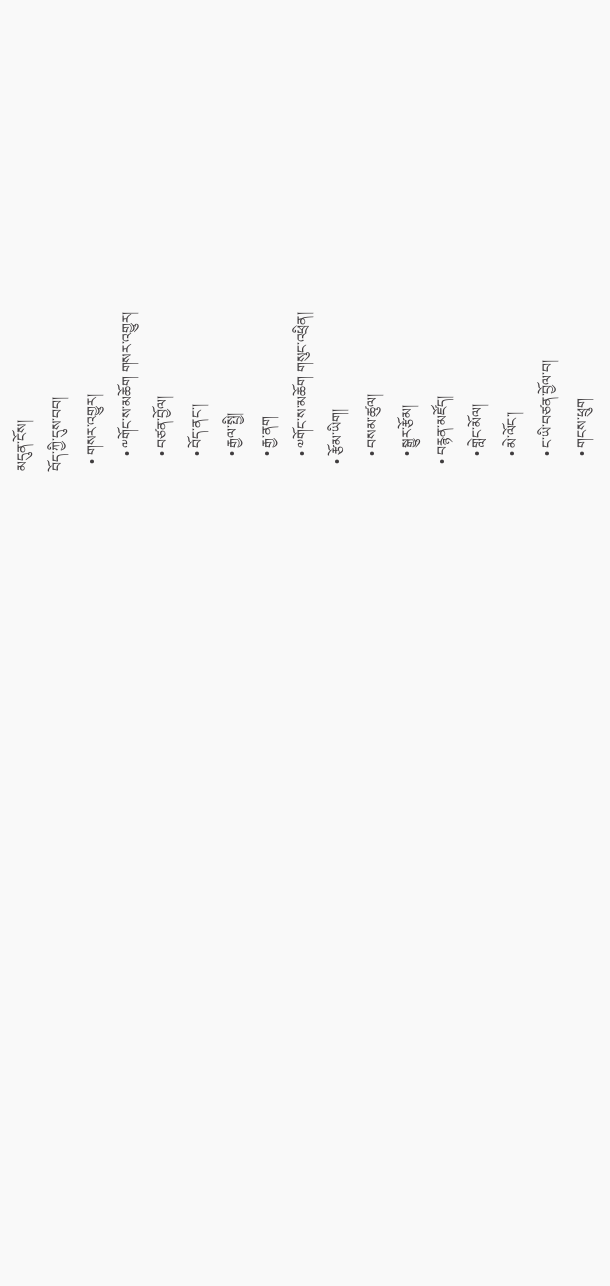མདུན་ངོས།
བོད་ཀྱི་དུས་བབ།
  • གསར་འགྱུར།
    • ༸གོང་ས་མཆོག གསར་འགྱུར།
    • བཙན་བྱོལ།
    • བོད་ནང་།
    • རྒྱལ་སྤྱི།
    • རྒྱ་ནག
    • ༧གོང་ས་མཆོག གསུང་འཕྲིན།
  • རྩོམ་ཡིག།
    • བསམ་ཚུལ།
    • སྒྱུར་རྩོམ།
  • བརྙན་མཛོད།
    • གླེང་མོལ།
    • མེ་ལོང་།
    • ང་ཡི་བཙན་བྱོལ་བ།
    • གངས་ཕྲུག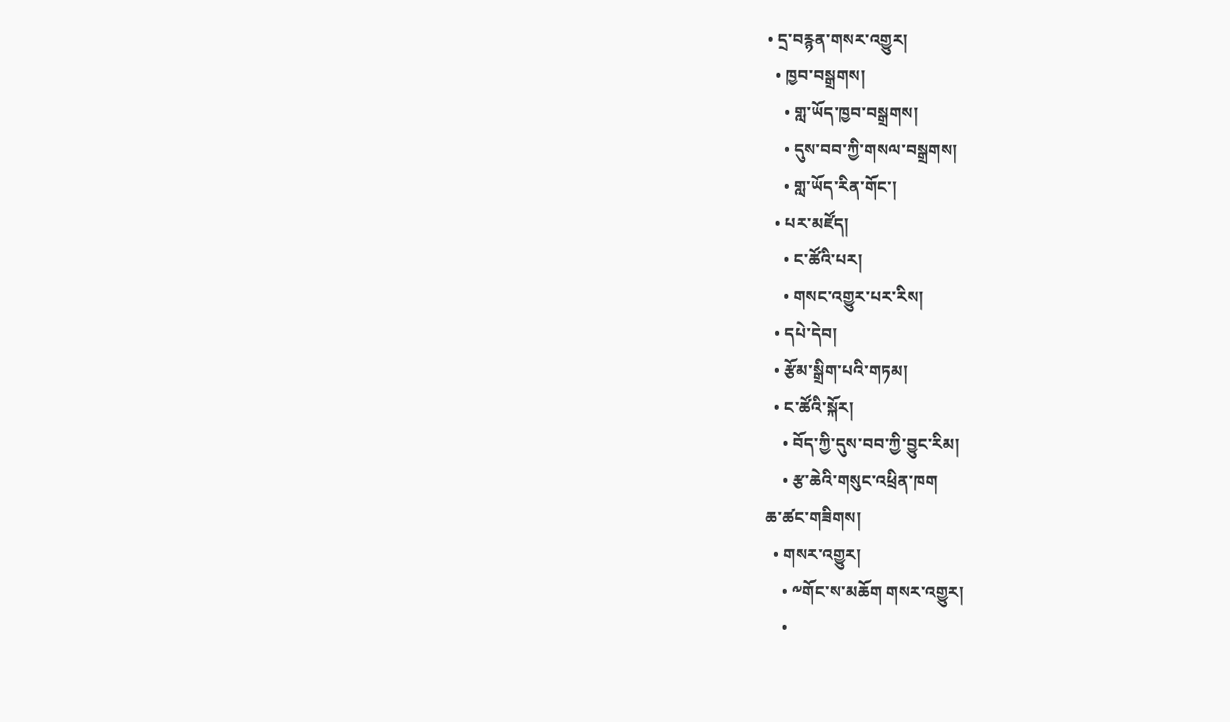• དྲ་བརྙན་གསར་འགྱུར།
  • ཁྱབ་བསྒྲགས།
    • གླ་ཡོད་ཁྱབ་བསྒྲགས།
    • དུས་བབ་ཀྱི་གསལ་བསྒྲགས།
    • གླ་ཡོད་རིན་གོང་།
  • པར་མཛོད།
    • ང་ཚོའི་པར།
    • གསང་འགྱུར་པར་རིས།
  • དཔེ་དེབ།
  • རྩོམ་སྒྲིག་པའི་གཏམ།
  • ང་ཚོའི་སྐོར།
    • བོད་ཀྱི་དུས་བབ་ཀྱི་བྱུང་རིམ།
    • རྩ་ཆེའི་གསུང་འཕྲིན་ཁག
ཆ་ཚང་གཟིགས།
  • གསར་འགྱུར།
    • ༸གོང་ས་མཆོག གསར་འགྱུར།
    •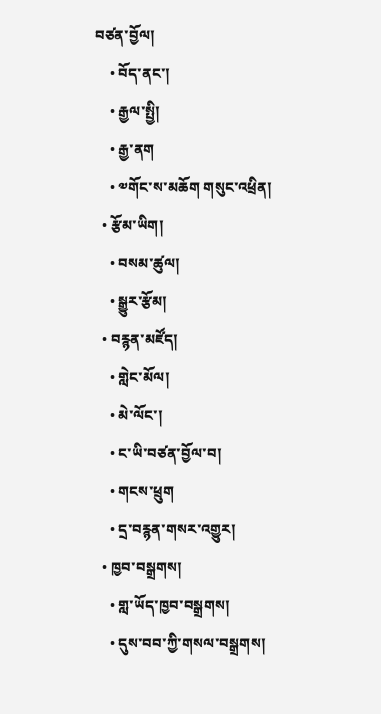བཙན་བྱོལ།
    • བོད་ནང་།
    • རྒྱལ་སྤྱི།
    • རྒྱ་ནག
    • ༧གོང་ས་མཆོག གསུང་འཕྲིན།
  • རྩོམ་ཡིག།
    • བསམ་ཚུལ།
    • སྒྱུར་རྩོམ།
  • བརྙན་མཛོད།
    • གླེང་མོལ།
    • མེ་ལོང་།
    • ང་ཡི་བཙན་བྱོལ་བ།
    • གངས་ཕྲུག
    • དྲ་བརྙན་གསར་འགྱུར།
  • ཁྱབ་བསྒྲགས།
    • གླ་ཡོད་ཁྱབ་བསྒྲགས།
    • དུས་བབ་ཀྱི་གསལ་བསྒྲགས།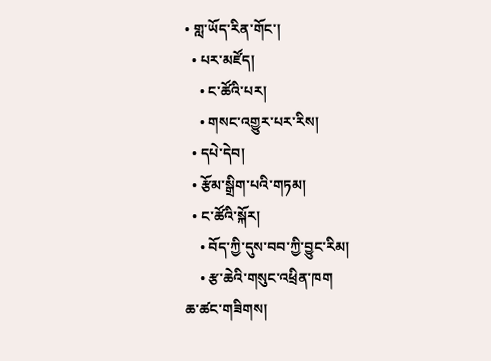• གླ་ཡོད་རིན་གོང་།
  • པར་མཛོད།
    • ང་ཚོའི་པར།
    • གསང་འགྱུར་པར་རིས།
  • དཔེ་དེབ།
  • རྩོམ་སྒྲིག་པའི་གཏམ།
  • ང་ཚོའི་སྐོར།
    • བོད་ཀྱི་དུས་བབ་ཀྱི་བྱུང་རིམ།
    • རྩ་ཆེའི་གསུང་འཕྲིན་ཁག
ཆ་ཚང་གཟིགས།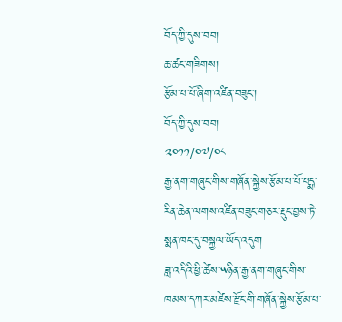བོད་ཀྱི་དུས་བབ།
ཆ་ཚང་གཟིགས།
རྩོམ་པ་པོ་ཞིག་འཛིན་བཟུང་།
བོད་ཀྱི་དུས་བབ།
༢༠༡༡/༠༧/༠༨
རྒྱ་ནག་གཞུང་གིས་གཞོན་སྐྱེས་རྩོམ་པ་པོ་པདྨ་རིན་ཆེན་ལགས་འཛིན་བཟུང་གཅར་རྡུང་བྱས་ཏེ་སྨན་ཁང་དུ་བསྐྱལ་ཡོད་འདུག
ཟླ་འདིའི་ཕྱི་ཚེས་༥ཉིན་རྒྱ་ནག་གཞུང་གིས་ཁམས་དཀར་མཛེས་རྫོང་གི་གཞོན་སྐྱེས་རྩོམ་པ་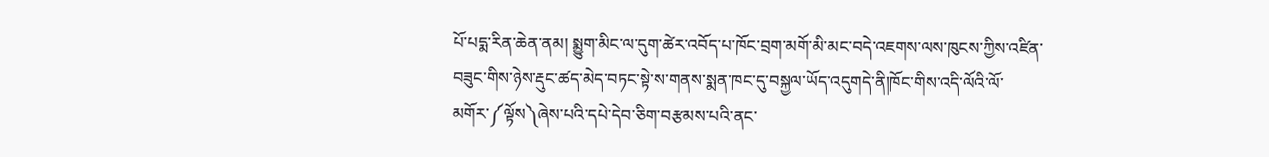པོ་པདྨ་རིན་ཆེན་ནམ། སྨྱུག་མིང་ལ་དུག་ཚེར་འབོད་པ་ཁོང་བྲག་མགོ་མི་མང་བདེ་འཇགས་ལས་ཁུངས་ཀྱིས་འཛིན་བཟུང་གིས་ཉེས་རྡུང་ཚད་མེད་བཏང་སྟེ་ས་གནས་སྨན་ཁང་དུ་བསྐྱལ་ཡོད་འདུགདེ་ནི།ཁོང་གིས་འདི་ལོའི་ལོ་མགོར་༼ལྟོས༽ཞེས་པའི་དཔེ་དེབ་ཅིག་བརྩམས་པའི་ནང་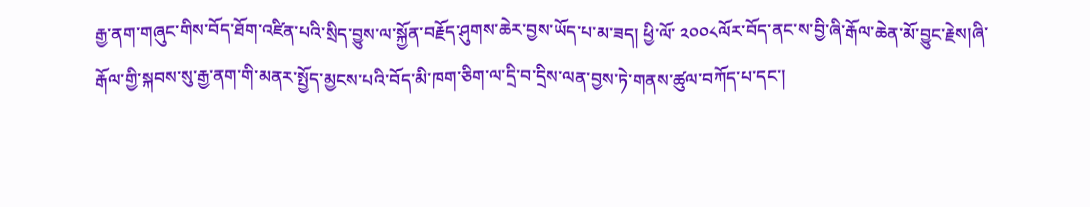རྒྱ་ནག་གཞུང་གིས་བོད་ཐོག་འཛིན་པའི་སྲིད་བྱུས་ལ་སྐྱོན་བརྗོད་ཤུགས་ཆེར་བྱས་ཡོད་པ་མ་ཟད། ཕྱི་ལོ་ ༢༠༠༨ལོར་བོད་ནང་ས་བྱི་ཞི་རྒོལ་ཆེན་མོ་བྱུང་རྗེས།ཞི་རྒོལ་གྱི་སྐབས་སུ་རྒྱ་ནག་གི་མནར་སྤྱོད་མྱངས་པའི་བོད་མི་ཁག་ཅིག་ལ་དྲི་བ་དྲིས་ལན་བྱས་ཏེ་གནས་ཚུལ་བཀོད་པ་དང་།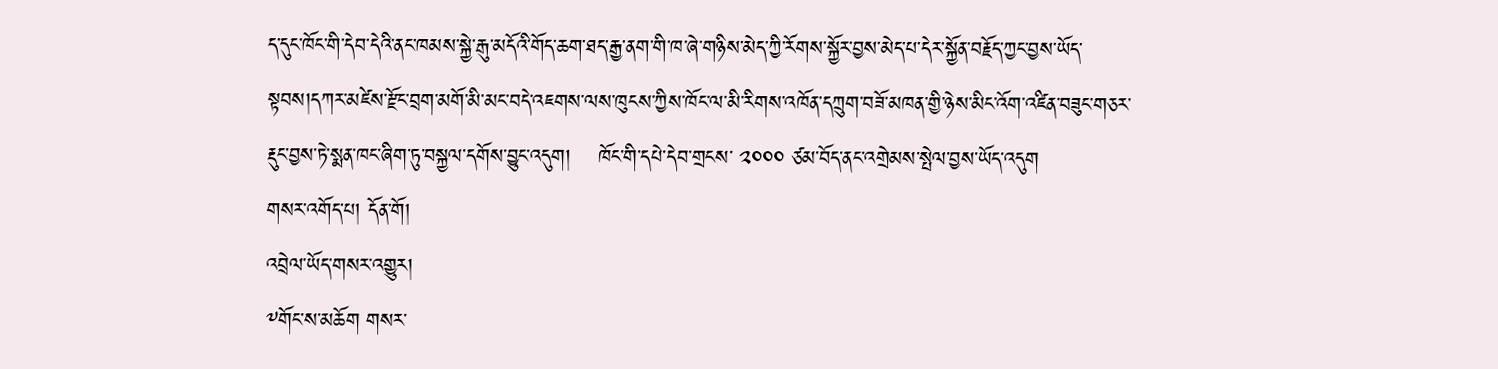ད་དུང་ཁོང་གི་དེབ་དེའི་ནང་ཁམས་སྐྱེ་རྒུ་མདོའི་གོད་ཆག་ཐད་རྒྱ་ནག་གི་ཁ་ཞེ་གཉིས་མེད་ཀྱི་རོགས་སྐྱོར་བྱས་མེད་པ་དེར་སྐྱོན་བརྗོད་ཀྱང་བྱས་ཡོད་སྟབས།དཀར་མཛེས་རྫོང་བྲག་མགོ་མི་མང་བདེ་འཇགས་ལས་ཁུངས་ཀྱིས་ཁོང་ལ་མི་རིགས་འཁོན་དཀྲུག་བཟོ་མཁན་གྱི་ཉེས་མིང་འོག་འཛིན་བཟུང་གཅར་རྡུང་བྱས་ཏེ་སྨན་ཁང་ཞིག་ཏུ་བསྐྱལ་དགོས་བྱུང་འདུག།    ཁོང་གི་དཔེ་དེབ་གྲངས་ ༢༠༠༠ ཙམ་བོད་ནང་འགྲེམས་སྤེལ་བྱས་ཡོད་འདུག
གསར་འགོད་པ། དོན་གོ།
འབྲེལ་ཡོད་གསར་འགྱུར།
༸གོང་ས་མཆོག གསར་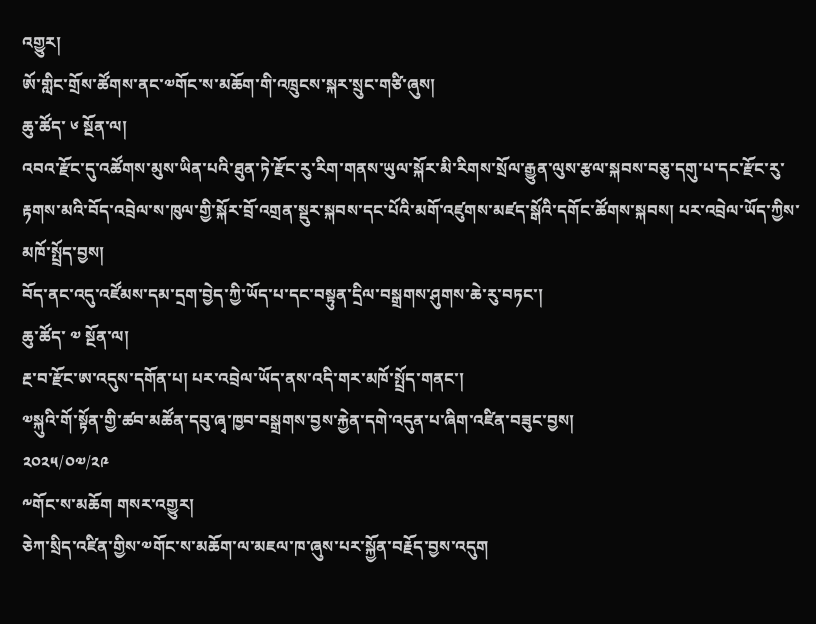འགྱུར།
ཨོ་གླིང་གྲོས་ཚོགས་ནང་༧གོང་ས་མཆོག་གི་འཁྲུངས་སྐར་སྲུང་གཙི་ཞུས།
ཆུ་ཚོད་ ༦ སྔོན་ལ།
འབའ་རྫོང་དུ་འཚོགས་མུས་ཡིན་པའི་ཐུན་ཏེ་རྫོང་རུ་རིག་གནས་ཡུལ་སྐོར་མི་རིགས་སྲོལ་རྒྱུན་ལུས་རྩལ་སྐབས་བཅུ་དགུ་པ་དང་རྫོང་རུ་རྟགས་མའི་བོད་འབྲེལ་ས་ཁུལ་གྱི་སྐོར་བྲོ་འགྲན་སྡུར་སྐབས་དང་པོའི་མགོ་འཛུགས་མཛད་སྒོའི་དགོང་ཚོགས་སྐབས། པར་འབྲེལ་ཡོད་ཀྱིས་མཁོ་སྤྲོད་བྱས།
བོད་ནང་འདུ་འཛོམས་དམ་དྲག་བྱེད་ཀྱི་ཡོད་པ་དང་བསྟུན་དྲིལ་བསྒྲགས་ཤུགས་ཆེ་རུ་བཏང་།
ཆུ་ཚོད་ ༧ སྔོན་ལ།
རྔ་བ་རྫོང་ཨ་འདུས་དགོན་པ། པར་འབྲེལ་ཡོད་ནས་འདི་གར་མཁོ་སྤྲོད་གནང་།
༧སྐུའི་གོ་སྟོན་གྱི་ཚབ་མཚོན་དབུ་ཞྭ་ཁྱབ་བསྒྲགས་བྱས་རྐྱེན་དགེ་འདུན་པ་ཞིག་འཛིན་བཟུང་བྱས།
༢༠༢༥/༠༧/༢༩
༸གོང་ས་མཆོག གསར་འགྱུར།
ཅེཀ་སྲིད་འཛིན་གྱིས་༧གོང་ས་མཆོག་ལ་མཇལ་ཁ་ཞུས་པར་སྐྱོན་བརྗོད་བྱས་འདུག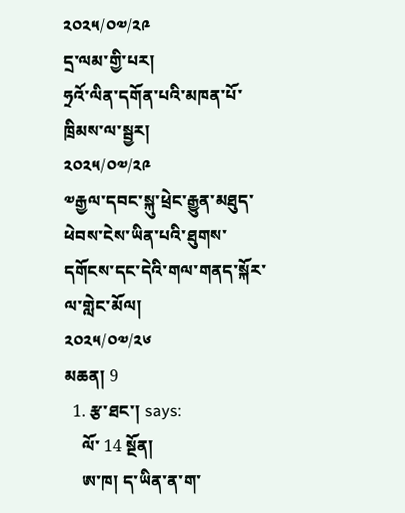༢༠༢༥/༠༧/༢༩
དྲ་ལམ་གྱི་པར།
ཧྲའོ་ལིན་དགོན་པའི་མཁན་པོ་ཁྲིམས་ལ་སྦྱར།
༢༠༢༥/༠༧/༢༩
༧རྒྱལ་དབང་སྐུ་ཕྲེང་རྒྱུན་མཐུད་ཕེབས་ངེས་ཡིན་པའི་ཐུགས་དགོངས་དང་དེའི་གལ་གནད་སྐོར་ལ་གླེང་མོལ།
༢༠༢༥/༠༧/༢༦
མཆན། 9
  1. རྩ་ཐང་། says:
    ལོ་ 14 སྔོན།
    ཨ་ཁ། ད་ཡིན་ན་ག་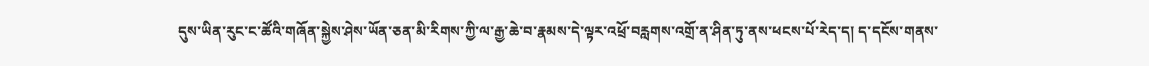དུས་ཡིན་རུང་ང་ཚོའི་གཞོན་སྐྱེས་ཤེས་ཡོན་ཅན་མི་རིགས་ཀྱི་ལ་རྒྱ་ཆེ་བ་རྣམས་དེ་ལྟར་འཕྲོ་བརླགས་འགྲོ་ན་ཤིན་ཏུ་ནས་ཕངས་པོ་རེད་ད། ད་དངོས་གནས་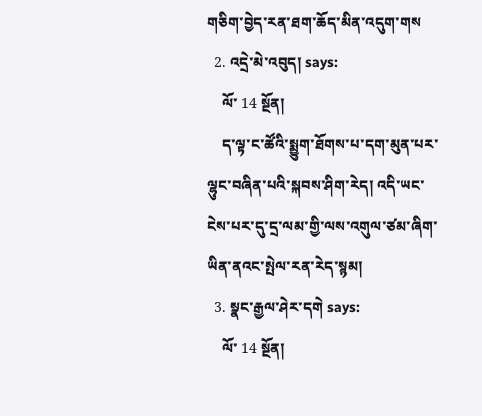གཅིག་བྱེད་རན་ཐག་ཆོད་མིན་འདུག་གས
  2. འདྲེ་མེ་འབུད། says:
    ལོ་ 14 སྔོན།
    ད་ལྟ་ང་ཚོའི་སྨྱུག་ཐོགས་པ་དག་མུན་པར་ལྷུང་བཞིན་པའི་སྐབས་ཤིག་རེད། འདི་ཡང་ངེས་པར་དུ་དྲ་ལམ་གྱི་ལས་འགུལ་ཙམ་ཞིག་ཡིན་ནའང་སྤེལ་རན་རེད་སྙམ།
  3. སྣང་རྒྱལ་ཤེར་དགེ says:
    ལོ་ 14 སྔོན།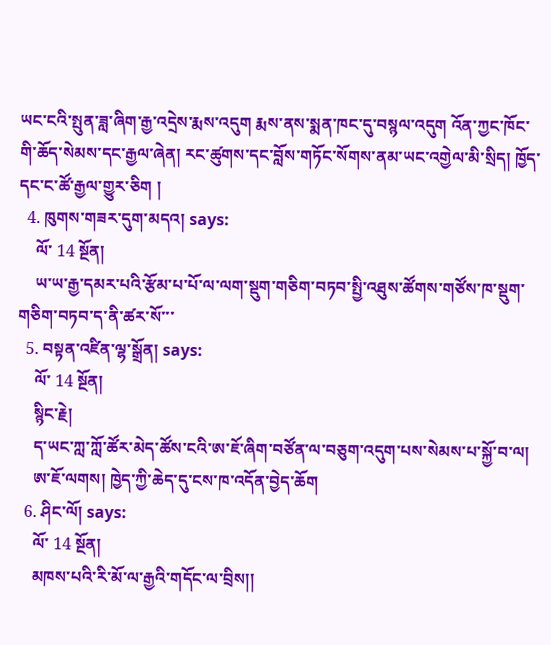ཡང་ངའི་སྤུན་ཟླ་ཞིག་རྒྱ་འདྲེས་རྨས་འདུག རྨས་ནས་སྨན་ཁང་དུ་བསྙལ་འདུག འོན་ཀྱང་ཁོང་གི་ཆོད་སེམས་དང་རྒྱལ་ཞེན། རང་ཚུགས་དང་བློས་གཏོང་སོགས་ནམ་ཡང་འགྱེལ་མི་སྲིད། ཁྱོད་དང་ང་ཚོ་རྒྱལ་གྱུར་ཅིག །
  4. ཁུགས་གཟར་དུག་མདའ། says:
    ལོ་ 14 སྔོན།
    ཡ་ཡ་རྒྱ་དམར་པའི་རྩོམ་པ་པོ་ལ་ལག་སྡུག་གཅིག་བཏབ་སྤྱི་འཐུས་ཚོགས་གཙོས་ཁ་སྡུག་གཅིག་བཏབ་ད་ནི་ཚར་སོ་་་
  5. བསྟན་འཛིན་ལྷ་སྒྲོན། says:
    ལོ་ 14 སྔོན།
    སྙིང་རྗེ།
    ད་ཡང་ཀླ་ཀློ་ཚོར་མེད་ཚོས་ངའི་ཨ་ཇོ་ཞིག་བཙོན་ལ་བཅུག་འདུག་པས་སེམས་པ་སྐྱོ་བ་ལ།
    ཨ་ཇོ་ལགས། ཁྱེད་ཀྱི་ཆེད་དུ་ངས་ཁ་འདོན་བྱེད་ཆོག
  6. ཤིང་ལོ། says:
    ལོ་ 14 སྔོན།
    མཁས་པའི་རི་མོ་ལ་རྒྱའི་གདོང་ལ་བྲིས།།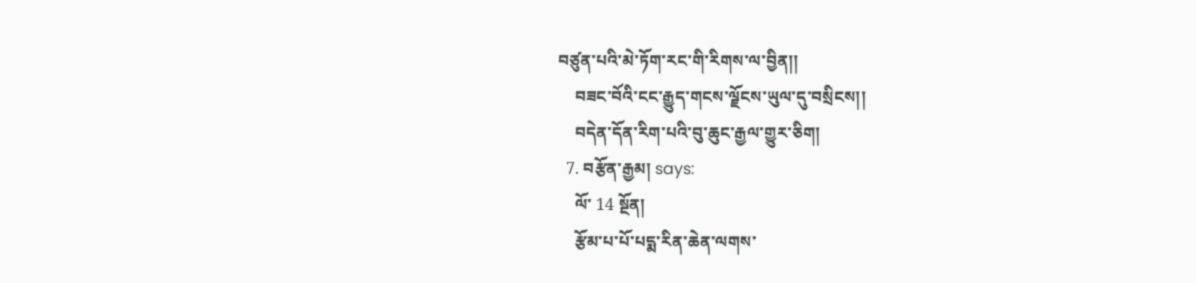བཙུན་པའི་མེ་ཏོག་རང་གི་རིགས་ལ་བྱིན།།
    བཟང་བོའི་ངང་རྒྱུད་གངས་ལྗོངས་ཡུལ་དུ་བསྲིངས།།
    བདེན་དོན་རིག་པའི་བུ་ཆུང་རྒྱལ་གྱུར་ཅིག།
  7. བརྩོན་རྒྱམ། says:
    ལོ་ 14 སྔོན།
    རྩོམ་པ་པོ་པདྨ་རིན་ཆེན་ལགས་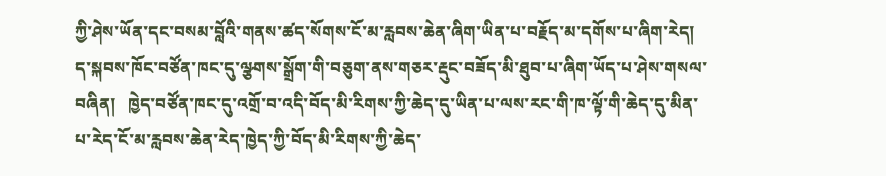ཀྱི་ཤེས་ཡོན་དང་བསམ་བློའི་གནས་ཚད་སོགས་ངོ་མ་རླབས་ཆེན་ཞིག་ཡིན་པ་བརྗོད་མ་དགོས་པ་ཞིག་རེད།    ད་སྐབས་ཁོང་བཙོན་ཁང་དུ་ལྩགས་སྒྲོག་གི་བཅུག་ནས་གཅར་རྡུང་བཟོད་མི་ཐུབ་པ་ཞིག་ཡོད་པ་ཤེས་གསལ་བཞིན།   ཁྱེད་བཙོན་ཁང་དུ་འགྲོ་བ་འདི་བོད་མི་རིགས་ཀྱི་ཆེད་དུ་ཡིན་པ་ལས་རང་གི་ཁ་ལྟོ་གི་ཆེད་དུ་མིན་པ་རེད་ངོ་མ་རླབས་ཆེན་རེད་ཁྱེད་ཀྱི་བོད་མི་རིགས་ཀྱི་ཆེད་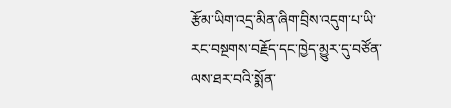རྩོམ་ཡིག་འདྲ་མིན་ཞིག་བྲིས་འདུག་པ་ཡི་རང་བསྔགས་བརྗོད་དང་ཁྱེད་མྱུར་དུ་བཙོན་ལས་ཐར་བའི་སྨོན་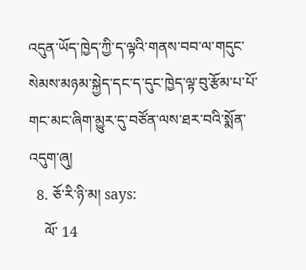འདུན་ཡོད་ཁྱེད་ཀྱི་ད་ལྟའི་གནས་བབ་ལ་གདུང་སེམས་མཉམ་སྐྱེད་དང་ད་དུང་ཁྱེད་ལྟ་བུ་རྩོམ་པ་པོ་གང་མང་ཞིག་མྱུར་དུ་བཙོན་ལས་ཐར་བའི་སྨོན་འདུག་ཞུ།
  8. ཅོ་རི་ཉི་མ། says:
    ལོ་ 14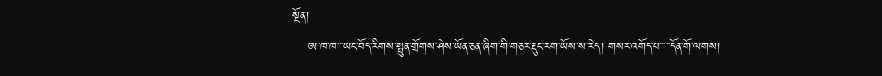སྔོན།
    ཨ་ཁ་ཁ་་་ཡང་བོད་རིགས་སྤུན་གྲོགས་ཤེས་ཡོན་ཅན་ཞིག་གི་གཅར་རྡུང་རག་ཡོས་ས་རེད། གསར་འགོད་པ་་་་་དོན་གོ་ལགས།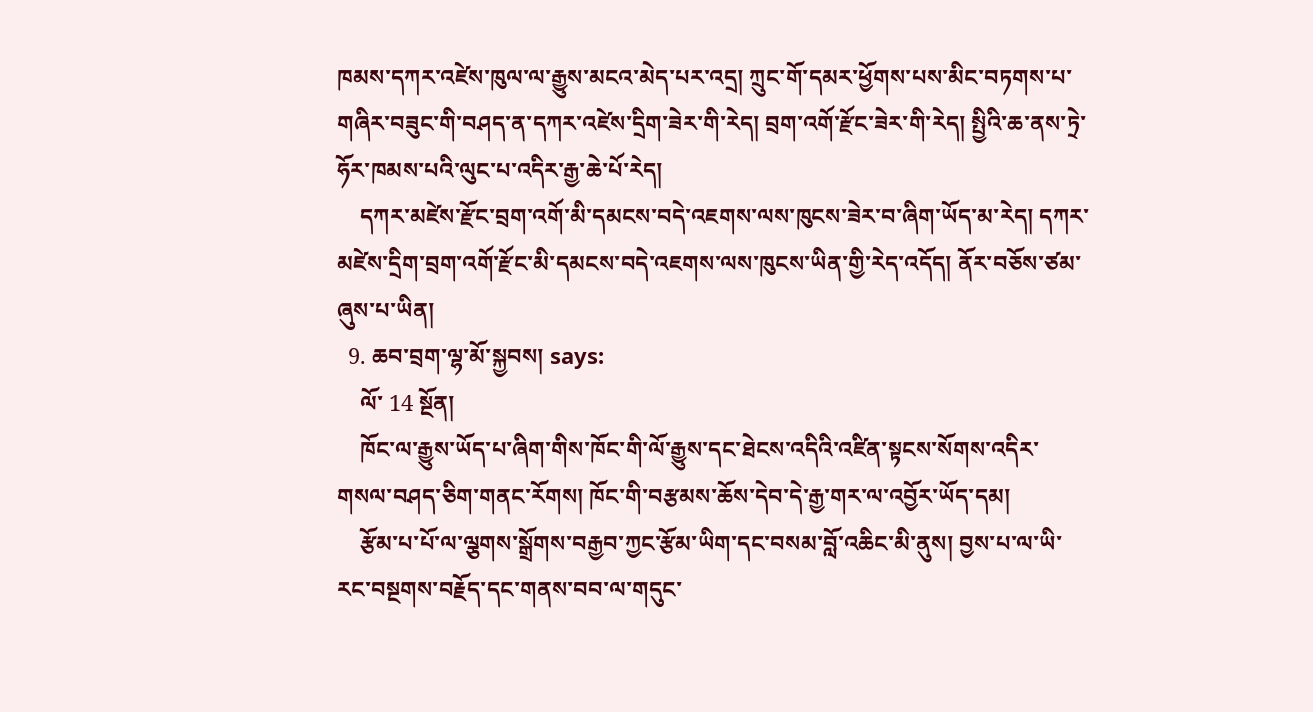ཁམས་དཀར་འཛེས་ཁུལ་ལ་རྒྱུས་མངའ་མེད་པར་འདྲ། ཀྲུང་གོ་དམར་ཕྱོགས་པས་མིང་བཏགས་པ་གཞིར་བཟུང་གི་བཤད་ན་དཀར་འཛེས་དྲིག་ཟེར་གི་རེད། བྲག་འགོ་རྫོང་ཟེར་གི་རེད། སྤྱིའི་ཆ་ནས་ཏྲེ་ཧོར་ཁམས་པའི་ལུང་པ་འདིར་རྒྱ་ཆེ་པོ་རེད།
    དཀར་མཛེས་རྫོང་བྲག་འགོ་མི་དམངས་བདེ་འཇགས་ལས་ཁུངས་ཟེར་བ་ཞིག་ཡོད་མ་རེད། དཀར་མཛེས་དྲིག་བྲག་འགོ་རྫོང་མི་དམངས་བདེ་འཇགས་ལས་ཁུངས་ཡིན་གྱི་རེད་འདོད། ནོར་བཅོས་ཙམ་ཞུས་པ་ཡིན།
  9. ཆབ་བྲག་ལྷ་མོ་སྐྱབས། says:
    ལོ་ 14 སྔོན།
    ཁོང་ལ་རྒྱུས་ཡོད་པ་ཞིག་གིས་ཁོང་གི་ལོ་རྒྱུས་དང་ཐེངས་འདིའི་འཛིན་སྟངས་སོགས་འདིར་གསལ་བཤད་ཅིག་གནང་རོགས། ཁོང་གི་བརྩམས་ཆོས་དེབ་དེ་རྒྱ་གར་ལ་འབྱོར་ཡོད་དམ།
    རྩོམ་པ་པོ་ལ་ལྕགས་སྒྲོགས་བརྒྱབ་ཀྱང་རྩོམ་ཡིག་དང་བསམ་བློ་འཆིང་མི་ནུས། བྱས་པ་ལ་ཡི་རང་བསྔགས་བརྗོད་དང་གནས་བབ་ལ་གདུང་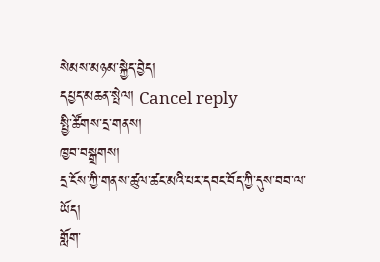སེམས་མཉམ་སྐྱེད་བྱེད།
དཔྱད་མཆན་སྤེལ། Cancel reply
སྤྱི་ཚོགས་དྲ་གནས།
ཁྱབ་བསྒྲགས།
དྲ་ངོས་ཀྱི་གནས་ཚུལ་ཚང་མའི་པར་དབང་བོད་ཀྱི་དུས་བབ་ལ་ཡོད།
གློག་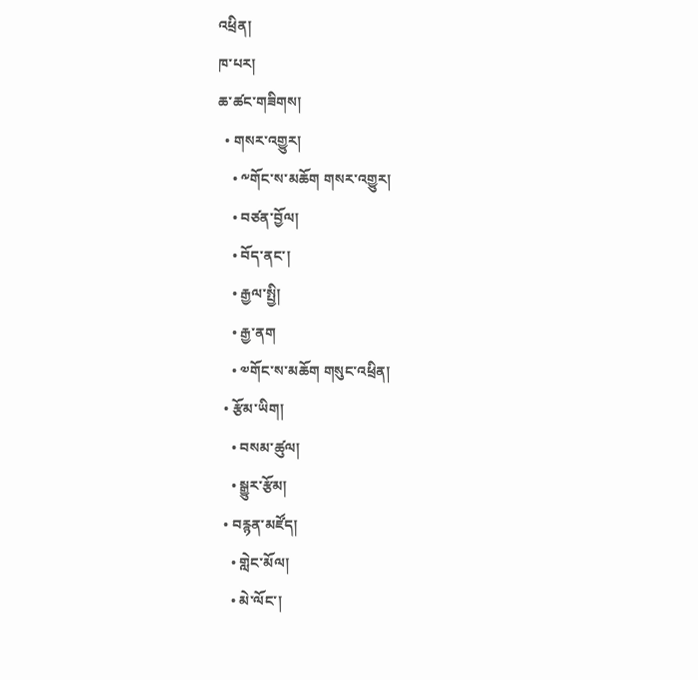འཕྲིན།
ཁ་པར།
ཆ་ཚང་གཟིགས།
  • གསར་འགྱུར།
    • ༸གོང་ས་མཆོག གསར་འགྱུར།
    • བཙན་བྱོལ།
    • བོད་ནང་།
    • རྒྱལ་སྤྱི།
    • རྒྱ་ནག
    • ༧གོང་ས་མཆོག གསུང་འཕྲིན།
  • རྩོམ་ཡིག།
    • བསམ་ཚུལ།
    • སྒྱུར་རྩོམ།
  • བརྙན་མཛོད།
    • གླེང་མོལ།
    • མེ་ལོང་།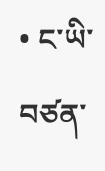• ང་ཡི་བཙན་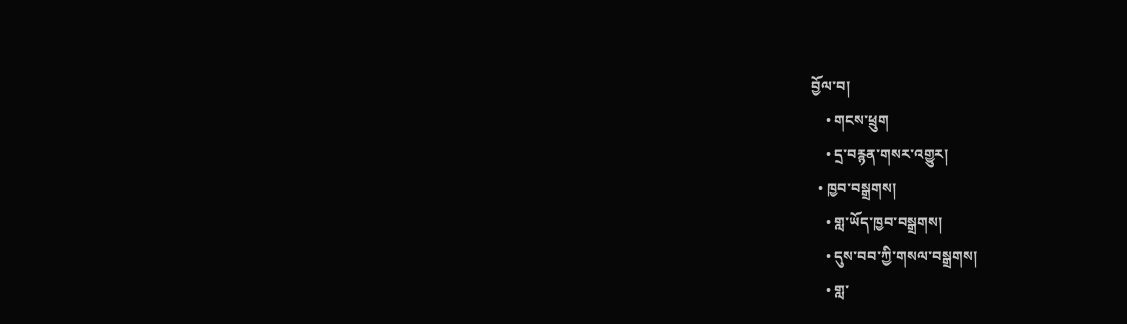བྱོལ་བ།
    • གངས་ཕྲུག
    • དྲ་བརྙན་གསར་འགྱུར།
  • ཁྱབ་བསྒྲགས།
    • གླ་ཡོད་ཁྱབ་བསྒྲགས།
    • དུས་བབ་ཀྱི་གསལ་བསྒྲགས།
    • གླ་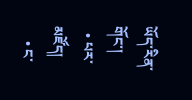ཡོད་རིན་གོང་།
  • པར་མཛོད།
    • ང་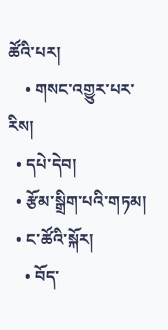ཚོའི་པར།
    • གསང་འགྱུར་པར་རིས།
  • དཔེ་དེབ།
  • རྩོམ་སྒྲིག་པའི་གཏམ།
  • ང་ཚོའི་སྐོར།
    • བོད་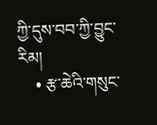ཀྱི་དུས་བབ་ཀྱི་བྱུང་རིམ།
    • རྩ་ཆེའི་གསུང་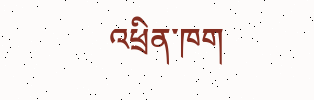འཕྲིན་ཁག